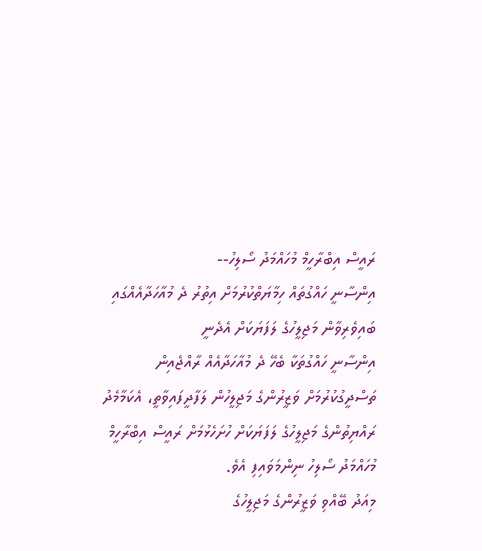ރައީސް އިބްރާހީމް މުހައްމަދު ސޯލިހު--
އިންސާނީ ހައްގުތައް ހިމާޔަތްކުރުމަށް އިތުރު ދެ މުއާހަދާއެއްގައި ބައިވެރިވާން މަޖިލީހުގެ ލަފަޔަކަށް އެދެނީ
އިންސާނީ ހައްގުތަކާ ބެހޭ ދެ މުއާހަދާއެއް ރާއްޖެއިން ތަސްދީގުކުރުމަށް ވަޒީރުންގެ މަޖިލީހުން ލަފާދީފައިވާތީ، އެކަމާމެދު ރައްޔިތުންގެ މަޖިލީހުގެ ލަފަޔަކަށް ހުށަހެޅުމަށް ރައީސް އިބްރާހީމް މުހައްމަދު ސޯލިހު ނިންމަވައިފި އެވެ.
މިއަދު ބޭއްވި ވަޒީރުންގެ މަޖިލީހުގެ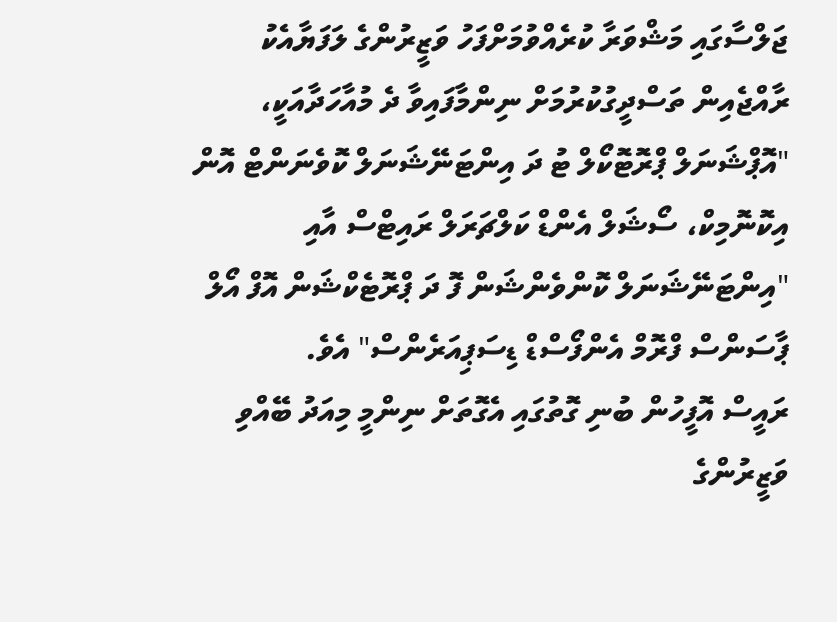ޖަލްސާގައި މަޝްވަރާ ކުރެއްވުމަށްފަހު ވަޒީރުންގެ ލަފަޔާއެކު ރާއްޖެއިން ތަސްދީގުކުރުމަށް ނިންމާފައިވާ ދެ މުއާހަދާއަކީ،  "އޮޕްޝަނަލް ޕްރޮޓޮކޯލް ޓު ދަ އިންޓަނޭޝަނަލް ކޮވެނަންޓް އޮން އިކޮނޮމިކް، ސޯޝަލް އެންޑް ކަލްޗަރަލް ރައިޓްސް އާއި "އިންޓަނޭޝަނަލް ކޮންވެންޝަން ފޮ ދަ ޕްރޮޓެކްޝަން އޮފް އޯލް ޕާސަންސް ފްރޮމް އެންފޯސްޑް ޑިސަޕިއަރެންސް" އެވެ.
ރައީސް އޮފީހުން ބުނި ގޮތުގައި އެގޮތަށް ނިންމީ މިއަދު ބޭއްވި ވަޒީރުންގެ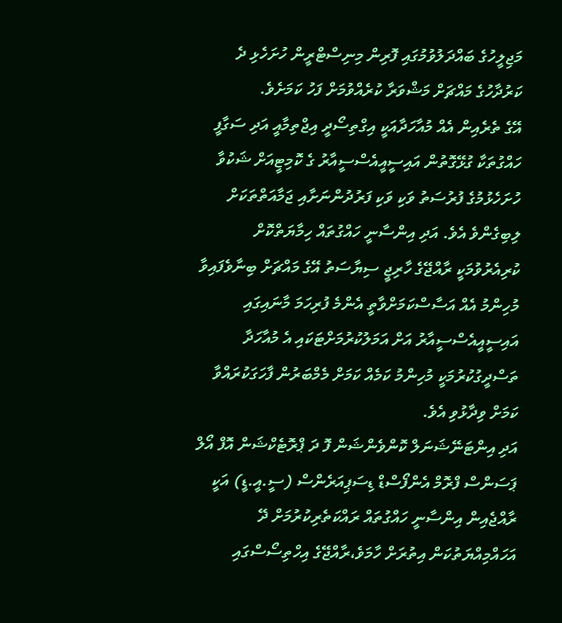މަޖިލީހުގެ ބައްދަލުވުމުގައި ފޮރިން މިނިސްޓްރީން ހުށަހެޅި ދެ ކަރުދާހުގެ މައްޗަށް މަޝްވަރާ ކުރެއްވުމަށް ފަހު ކަމަށެވެ.
އޭގެ ތެރެއިން އެއް މުއާހަދާއަކީ އިގްތިސޯދީ އިޖްތިމާއީ އަދި ސަގާފީ ހައްގުތަކާ ގުޅޭގޮތުން އައިސީއީއެސްސީއާރު ގެ ކޮމިޓީއަށް ޝަކުވާ ހުށަހެޅުމުގެ ފުރުސަތު ވަކި ވަކި ފަރުދުންނަށާއި ޖަމާއަތްތަކަށް ލިބިގެންވެ އެވެ. އަދި އިންސާނީ ހައްގުތައް ހިމާޔަތްކޮށް ކުރިއެރުވުމަކީ ރާއްޖޭގެ ހާރިޖީ ސިޔާސަތު އޭގެ މައްޗަށް ބިނާވެފައިވާ މުހިންމު އެއް އަސާސްކަމަށްވާތީ އެންމެ ފުރިހަމަ މާނައިގައި އައިސީއީއެސްސީއާރު އަށް އަމަލުކުރުމަށްޓަކައި އެ މުއާހަދާ ތަސްދީގުކުރުމަކީ މުހިންމު ކަމެއް ކަމަށް މެމްބަރުން ފާހަގަކުރައްވާ ކަމަށް ވިދާޅުވި އެވެ.
އަދި އިންޓަނޭޝަނަލް ކޮންވެންޝަން ފޮ ދަ ޕްރޮޓެކްޝަން އޮފް އޯލް ޕަސަންސް ފްރޮމް އެންފޯސްޑް ޑިސަޕިއަރެންސް (ސީ.އީ.ޑީ) އަކީ ރާއްޖެއިން އިންސާނީ ހައްގުތައް ރައްކަތެރިކުރުމަށް ދޭ އަހައްމިއްޔަތުކަން އިތުރަށް ހާމަވެ،ރާއްޖޭގެ އިހްތިސޯސްގައި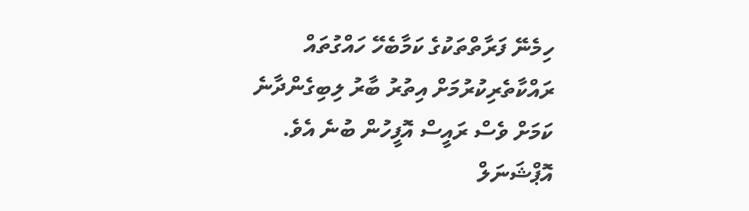ހިމެނޭ ފަރާތްތަކުގެ ކަމާބެހޭ ހައްގުތައް ރައްކާތެރިކުރުމަށް އިތުރު ބާރު ލިބިގެންދާނެ ކަމަށް ވެސް ރައީސް އޮފީހުން ބުނެ އެވެ.
އޮޕްޝަނަލް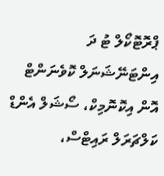ޕްރޮޓޮކޯލް ޓު ދަ އިންޓަނޭޝަނަލް ކޮވެނަންޓް އޮން އިކޮނޮމިކް، ސޯޝަލް އެންޑް ކަލްޗަރަލް ރައިޓްސް،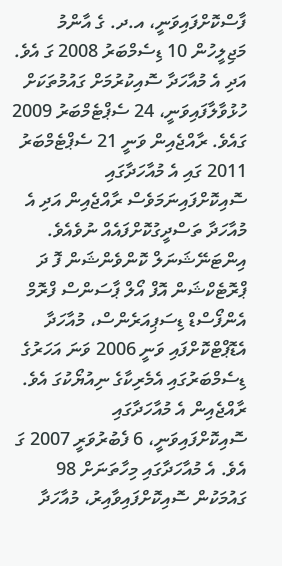ފާސްކޮށްފައިވަނީ، އ.ދ. ގެ އާންމު މަޖިލީހުން 10 ޑިސެމްބަރު 2008 ގަ އެވެ. އަދި އެ މުއާހަދާ ސޮއިކުރުމަށް ގައުމުތަކަށް ހުޅުވާލާފައިވަނީ، 24 ސެޕްޓެމްބަރު 2009 ގައެވެ. ރާއްޖެއިން ވަނީ 21 ސެޕްޓެމްބަރު 2011 ގައި އެ މުއާހަދާގައި ސޮއިކޮށްފައިނަމަވެސް ރާއްޖެއިން އަދި އެ މުއާހަދާ ތަސްދީގުކޮށްފައެއް ނުވެއެވެ.
އިންޓަނޭޝަނަލް ކޮންވެންޝަން ފޮ ދަ ޕްރޮޓެކްޝަން އޮފް އޯލް ޕާސަންސް ފްރޮމް އެންފޯސްޑް ޑިސަޕިއަރެންސް، މުއާހަދާ އެޑޮޕްޓްކޮށްފައި ވަނީ 2006 ވަނަ އަހަރުގެ ޑިސެމްބަރުގައި އެމެރިކާގެ ނިއުޔޯކުގަ އެވެ. ރާއްޖެއިން އެ މުއާހަދާގައި ސޮއިކޮށްފައިވަނީ، 6 ފެބުރުވަރީ 2007 ގަ އެވެ. އެ މުއާހަދާގައި މިހާތަނަށް 98 ގައުމަކުން ސޮއިކޮށްފައިވާއިރު، މުއާހަދާ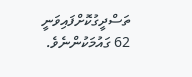ތަސްދީގުކޮށްފައިވަނީ 62 ގައުމަކުންނެވެ.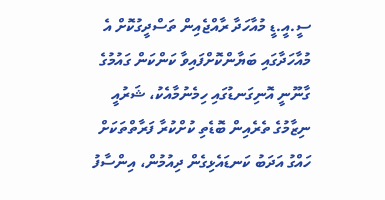ސީ.އީ.ޑީ މުއާހަދާ ރާއްޖެއިން ތަސްދީގުކޮށް އެ މުއާހަދާގައި ބަޔާންކޮށްފައިވާ ކަންކަން ގައުމުގެ ގާނޫނީ އޮނިގަނޑުގައި ހިމެނުމާއެކު، ޝަރުއީ ނިޒާމުގެ ތެރެއިން ބޮޑެތި ކުށްކުރާ ފަރާތްތަކަށް ހައްގު އަދަބު ކަނޑައެޅިގެން ދިއުމުން، އިންސާފު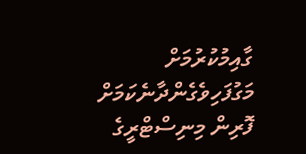ގާއިމުކުރުމަށް މަގުފަހިވެގެންދާނެކަމަށް ފޮރިން މިނިސްޓްރީގެ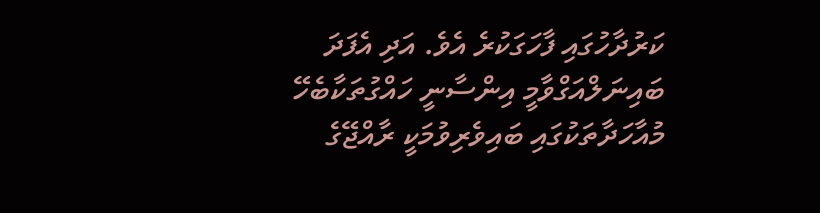ކަރުދާހުގައި ފާހަގަކުރެ އެވެ. އަދި އެފަދަ ބައިނަލްއަގްވާމީ އިންސާނީ ހައްގުތަކާބެހޭ މުއާހަދާތަކުގައި ބައިވެރިވުމަކީ ރާއްޖޭގެ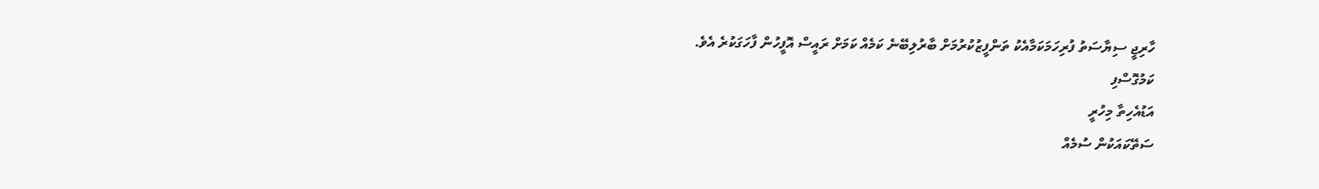ހާރިޖީ ސިޔާސަތު ފުރިހަމަކަމާއެކު ތަންފީޒުކުރުމަށް ބާރުލިބޭނެ ކަމެއް ކަމަށް ރައީސް އޮފީހުން ފާހަގަކުރެ އެވެ.
ކަމުގޮސްފި
އަޑުއެހިތާ މިހުރީ
ސަތޭކައަކުން ސުމެއް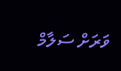ވަރަށް ސަލާމް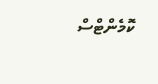ކޮމެންޓްސް